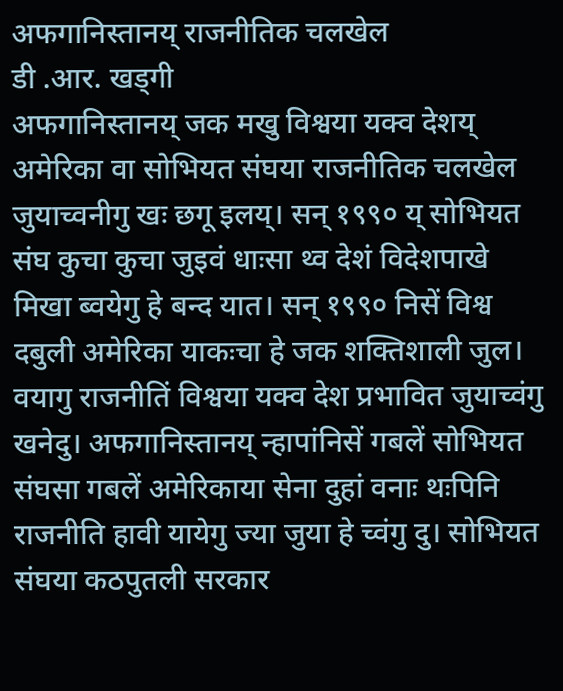अफगानिस्तानय् राजनीतिक चलखेल
डी .आर. खड्गी
अफगानिस्तानय् जक मखु विश्वया यक्व देशय् अमेरिका वा सोभियत संघया राजनीतिक चलखेल जुयाच्वनीगु खः छगू इलय्। सन् १९९० य् सोभियत संघ कुचा कुचा जुइवं धाःसा थ्व देशं विदेशपाखे मिखा ब्वयेगु हे बन्द यात। सन् १९९० निसें विश्व दबुली अमेरिका याकःचा हे जक शक्तिशाली जुल। वयागु राजनीतिं विश्वया यक्व देश प्रभावित जुयाच्वंगु खनेदु। अफगानिस्तानय् न्हापांनिसें गबलें सोभियत संघसा गबलें अमेरिकाया सेना दुहां वनाः थःपिनि राजनीति हावी यायेगु ज्या जुया हे च्वंगु दु। सोभियत संघया कठपुतली सरकार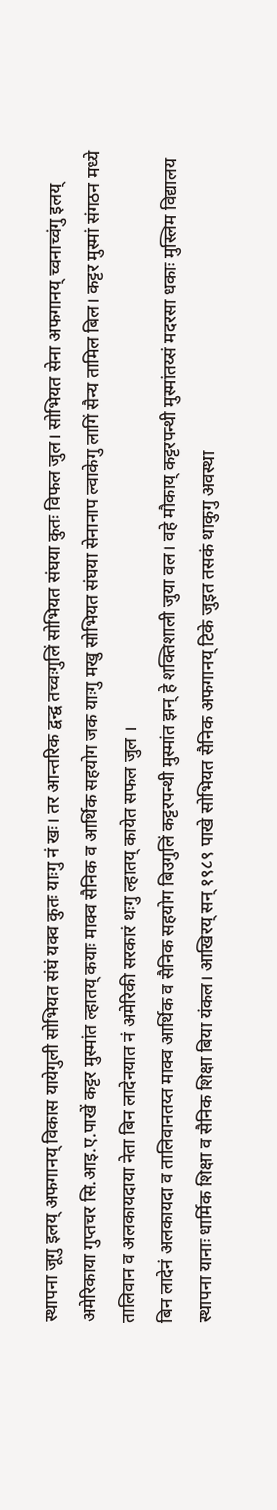स्थापना जूगु इलय् अफगानय् विकास यायेगुली सोभियत संघं यक्व कुतः याःगु नं खः। तर आन्तरिक द्वन्द्व तच्वःगुलिं सोभियत संघया कुतः विफल जुल। सोभियत सेना अफगानय् च्वनाच्वंगु इलय् अमेरिकाया गुप्तचर सि.आइ.ए.पाखें कट्टर मुस्मांत ल्हातय् कयाः माक्व सैनिक व आर्थिक सहयोग जक याःगु मखु सोभियत संघया सेनानाप ल्वाकेगु लागिं सैन्य तामिल बिल। कट्टर मुस्मां संगठन मध्ये तालिवान व अलकायदाया नेता बिन लादेनयात नं अमेरिकी सरकारं थःगु ल्हातय् कायेत सफल जुल ।
बिन लादेनं अलकायदा व तालिवानतय्त माक्व आर्थिक व सैनिक सहयोग बिउगुलिं कट्टरपन्थी मुस्मांत झन् हे शक्तिशाली जुया वल। वहे मौकाय् कट्टरपन्थी मुस्मांतय्सं मदरसा धकाः मुस्लिम विद्यालय स्थापना यानाः धार्मिक शिक्षा व सैनिक शिक्षा बिया यंकल। आखिरय् सन् १९८९ पाखे सोभियत सैनिक अफगानय् टिके जुइत तसकं थाकुगु अवस्था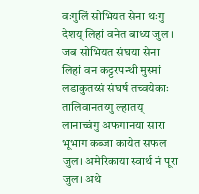वःगुलिं सोभियत सेना थःगु देशय् लिहां वनेत बाध्य जुल ।
जब सोभियत संघया सेना लिहां वन कट्टरपन्थी मुस्मां लडाकुतय्सं संघर्ष तच्वयेकाः तालिवानतय्गु ल्हातय् लानाच्वंगु अफगानया सारा भूभाग कब्जा कायेत सफल जुल। अमेरिकाया स्वार्थ नं पूरा जुल। अथे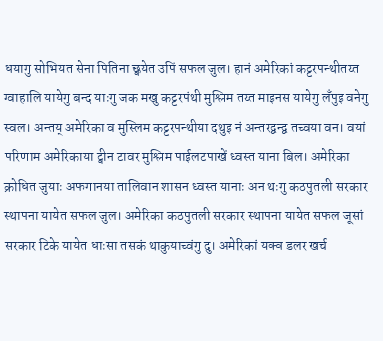धयागु सोभियत सेना पितिना छ्वयेत उपिं सफल जुल। हानं अमेरिकां कट्टरपन्थीतय्त ग्वाहालि यायेगु बन्द याःगु जक मखु कट्टरपंथी मुश्लिम तय्त माइनस यायेगु लँपुइ वनेगु स्वल। अन्तय् अमेरिका व मुस्लिम कट्टरपन्थीया दथुइ नं अन्तरद्वन्द्व तच्वया वन। वयां परिणाम अमेरिकाया ट्वीन टावर मुश्लिम पाईलटपाखें ध्वस्त याना बिल। अमेरिका क्रोधित जुयाः अफगानया तालिवान शासन ध्वस्त यानाः अन थःगु कठपुतली सरकार स्थापना यायेत सफल जुल। अमेरिका कठपुतली सरकार स्थापना यायेत सफल जूसां सरकार टिके यायेत धाःसा तसकं थाकुयाच्वंगु दु। अमेरिकां यक्व डलर खर्च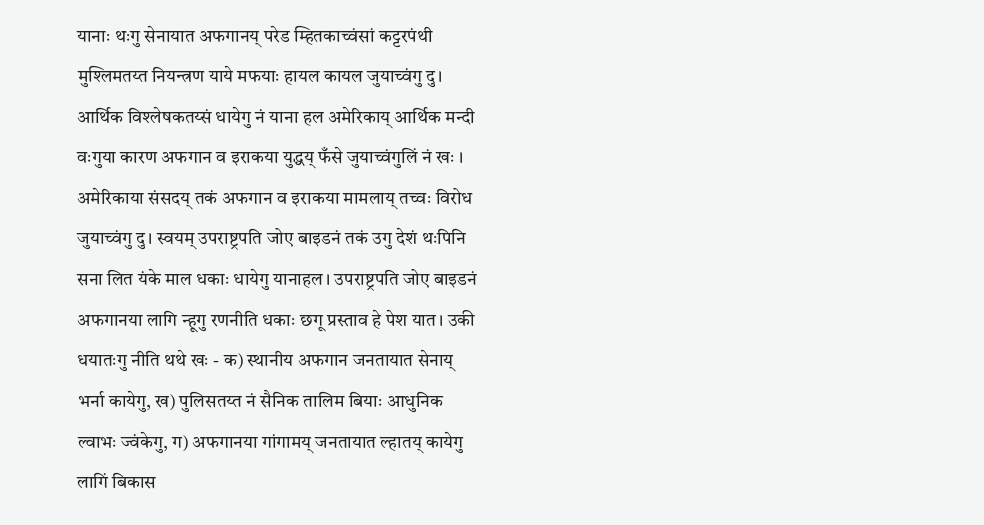यानाः थःगु सेनायात अफगानय् परेड म्हितकाच्वंसां कट्टरपंथी मुश्लिमतय्त नियन्त्रण याये मफयाः हायल कायल जुयाच्वंगु दु। आर्थिक विश्लेषकतय्सं धायेगु नं याना हल अमेरिकाय् आर्थिक मन्दी वःगुया कारण अफगान व इराकया युद्धय् फँसे जुयाच्वंगुलिं नं खः ।
अमेरिकाया संसदय् तकं अफगान व इराकया मामलाय् तच्वः विरोध जुयाच्वंगु दु। स्वयम् उपराष्ट्रपति जोए बाइडनं तकं उगु देशं थःपिनि सना लित यंके माल धकाः धायेगु यानाहल। उपराष्ट्रपति जोए बाइडनं अफगानया लागि न्हूगु रणनीति धकाः छगू प्रस्ताव हे पेश यात। उकी धयातःगु नीति थथे खः - क) स्थानीय अफगान जनतायात सेनाय् भर्ना कायेगु, ख) पुलिसतय्त नं सैनिक तालिम बियाः आधुनिक ल्वाभः ज्वंकेगु, ग) अफगानया गांगामय् जनतायात ल्हातय् कायेगु लागिं बिकास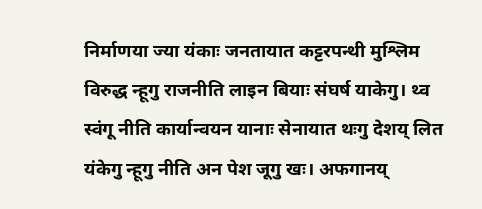निर्माणया ज्या यंकाः जनतायात कट्टरपन्थी मुश्लिम विरुद्ध न्हूगु राजनीति लाइन बियाः संघर्ष याकेगु। थ्व स्वंगू नीति कार्यान्वयन यानाः सेनायात थःगु देशय् लित यंकेगु न्हूगु नीति अन पेश जूगु खः। अफगानय्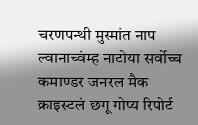चरणपन्थी मुस्मांत नाप ल्वानाच्वंम्ह नाटोया सर्वोच्च कमाण्डर जनरल मैक क्राइस्टलं छगू गोप्य रिपोर्ट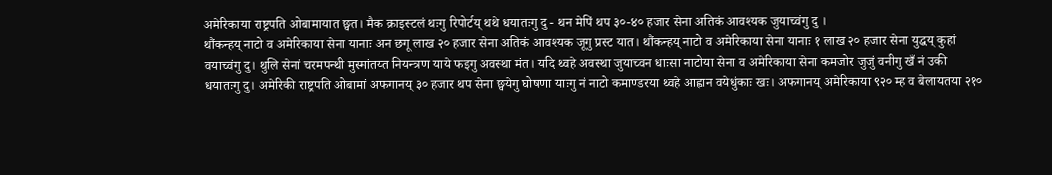अमेरिकाया राष्ट्रपति ओबामायात छ्वत। मैक क्राइस्टलं थःगु रिपोर्टय् थथे धयातःगु दु - थन मेपिं थप ३०-४० हजार सेना अतिकं आवश्यक जुयाच्वंगु दु ।
थौंकन्हय् नाटो व अमेरिकाया सेना यानाः अन छगू लाख २० हजार सेना अतिकं आवश्यक जूगु प्रस्ट यात। थौंकन्हय् नाटो व अमेरिकाया सेना यानाः १ लाख २० हजार सेना युद्धय् कुहां वयाच्वंगु दु। थुलि सेनां चरमपन्थी मुस्मांतय्त नियन्त्रण याये फइगु अवस्था मंत। यदि थ्वहे अवस्था जुयाच्वन धाःसा नाटोया सेना व अमेरिकाया सेना कमजोर जुजुं वनीगु खँ नं उकी धयातःगु दु। अमेरिकी राष्ट्रपति ओबामां अफगानय् ३० हजार थप सेना छ्वयेगु घोषणा याःगु नं नाटो कमाण्डरया थ्वहे आह्वान वयेधुंकाः खः। अफगानय् अमेरिकाया ९२० म्ह व बेलायतया २१०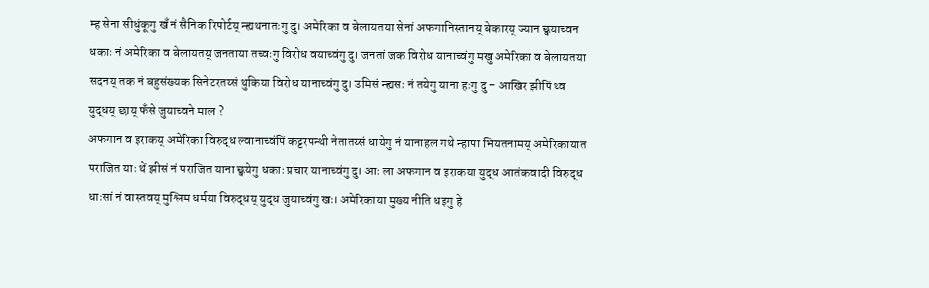म्ह सेना सीधुंकूगु खँ नं सैनिक रिपोर्टय् न्ह्यथनातःगु दु। अमेरिका व बेलायतया सेनां अफगानिस्तानय् बेकारय् ज्यान छ्वयाच्वन धकाः नं अमेरिका व बेलायतय् जनताया तच्वःगु विरोध वयाच्वंगु दु। जनतां जक विरोध यानाच्वंगु मखु अमेरिका व बेलायतया सदनय् तक नं बहुसंख्यक सिनेटरतय्सं थुकिया विरोध यानाच्वंगु दु। उमिसं न्ह्यसः नं तयेगु याना हःगु दु - आखिर झीपिं थ्व युद्धय् छाय् फँसे जुयाच्वने माल ?
अफगान व इराकय् अमेरिका विरुद्ध ल्वानाच्वंपिं कट्टरपन्थी नेतातय्सं धायेगु नं यानाहल गथे न्हापा भियतनामय् अमेरिकायात पराजित याः थें झीसं नं पराजित याना छ्वयेगु धकाः प्रचार यानाच्वंगु दु। आः ला अफगान व इराकया युद्ध आतंकवादी विरुद्ध धाःसां नं वास्तवय् मुश्लिम धर्मया विरुद्धय् युद्ध जुयाच्वंगु खः। अमेरिकाया मुख्य नीति धइगु हे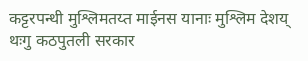कट्टरपन्थी मुश्लिमतय्त माईनस यानाः मुश्लिम देशय् थःगु कठपुतली सरकार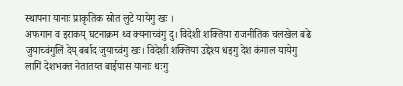स्थापना यानाः प्राकृतिक स्रोत लुटे यायेगु खः ।
अफगान व इराकय् घटनाक्रम थ्व क्यनाच्वंगु दु। विदेशी शक्तिया राजनीतिक चलखेल बढे जुयाच्वंगुलिं देय् बर्बाद जुयाच्वंगु खः। विदेशी शक्तिया उद्देश्य धइगु देश कंगाल यायेगु लागिं देशभक्त नेतातय्त बाईपास यानाः थःगु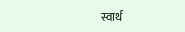स्वार्थ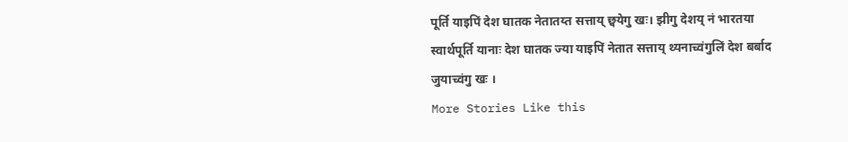पूर्ति याइपिं देश घातक नेतातय्त सत्ताय् छ्वयेगु खः। झीगु देशय् नं भारतया स्वार्थपूर्ति यानाः देश घातक ज्या याइपिं नेतात सत्ताय् थ्यनाच्वंगुलिं देश बर्बाद जुयाच्वंगु खः ।
More Stories Like this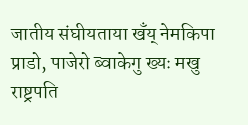जातीय संघीयताया खँय् नेमकिपा
प्राडो, पाजेरो ब्वाकेगु ख्यः मखु
राष्ट्रपति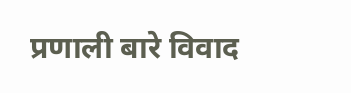प्रणाली बारे विवाद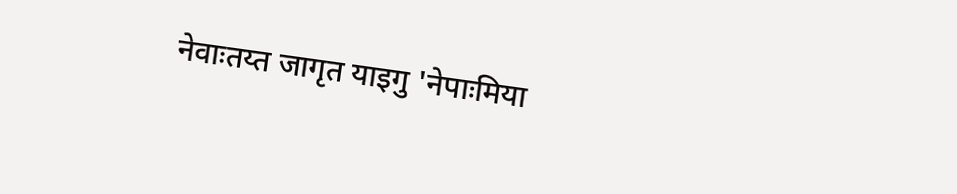नेवाःतय्त जागृत याइगु 'नेपाःमिया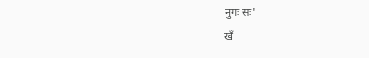नुगः सः'
खँ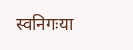स्वनिगःया